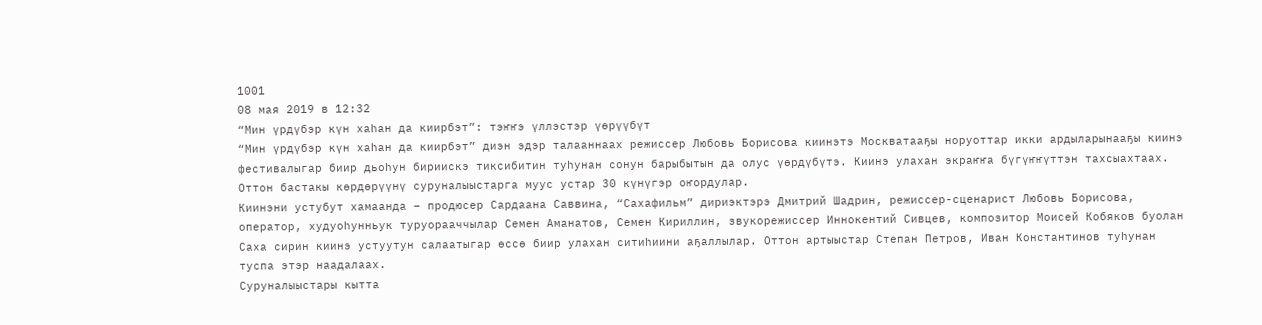1001
08 мая 2019 в 12:32
“Мин үрдүбэр күн хаһан да киирбэт”: тэҥҥэ үллэстэр үөрүүбүт
“Мин үрдүбэр күн хаһан да киирбэт” диэн эдэр талааннаах режиссер Любовь Борисова киинэтэ Москватааҕы норуоттар икки ардыларынааҕы киинэ фестивалыгар биир дьоһун бириискэ тиксибитин туһунан сонун барыбытын да олус үөрдүбүтэ. Киинэ улахан экраҥҥа бүгүҥҥүттэн тахсыахтаах. Оттон бастакы көрдөрүүнү суруналыыстарга муус устар 30 күнүгэр оҥордулар.
Киинэни устубут хамаанда – продюсер Сардаана Саввина, “Сахафильм” дириэктэрэ Дмитрий Шадрин, режиссер-сценарист Любовь Борисова, оператор, худуоһунньук туруорааччылар Семен Аманатов, Семен Кириллин, звукорежиссер Иннокентий Сивцев, композитор Моисей Кобяков буолан Саха сирин киинэ устуутун салаатыгар өссө биир улахан ситиһиини аҕаллылар. Оттон артыыстар Степан Петров, Иван Константинов туһунан туспа этэр наадалаах.
Суруналыыстары кытта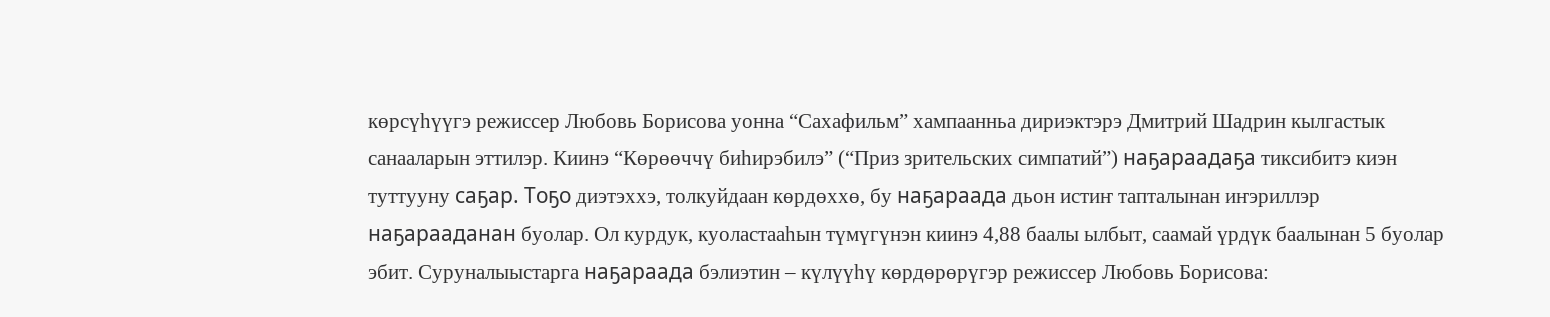көрсүһүүгэ режиссер Любовь Борисова уонна “Сахафильм” хампаанньа дириэктэрэ Дмитрий Шадрин кылгастык санааларын эттилэр. Киинэ “Көрөөччү биһирэбилэ” (“Приз зрительских симпатий”) наҕараадаҕа тиксибитэ киэн туттууну саҕар. Тоҕо диэтэххэ, толкуйдаан көрдөххө, бу наҕараада дьон истиҥ тапталынан иҥэриллэр наҕарааданан буолар. Ол курдук, куоластааһын түмүгүнэн киинэ 4,88 баалы ылбыт, саамай үрдүк баалынан 5 буолар эбит. Суруналыыстарга наҕараада бэлиэтин – күлүүһү көрдөрөрүгэр режиссер Любовь Борисова: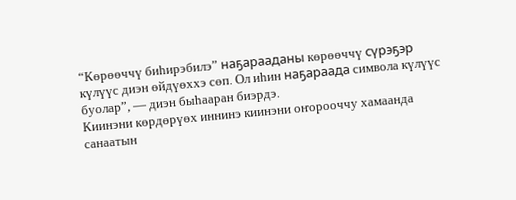“Көрөөччү биһирэбилэ” наҕарааданы көрөөччү сүрэҕэр күлүүс диэн өйдүөххэ сөп. Ол иһин наҕараада символа күлүүс буолар”, — диэн быһааран биэрдэ.
Киинэни көрдөрүөх иннинэ киинэни оҥорооччу хамаанда санаатын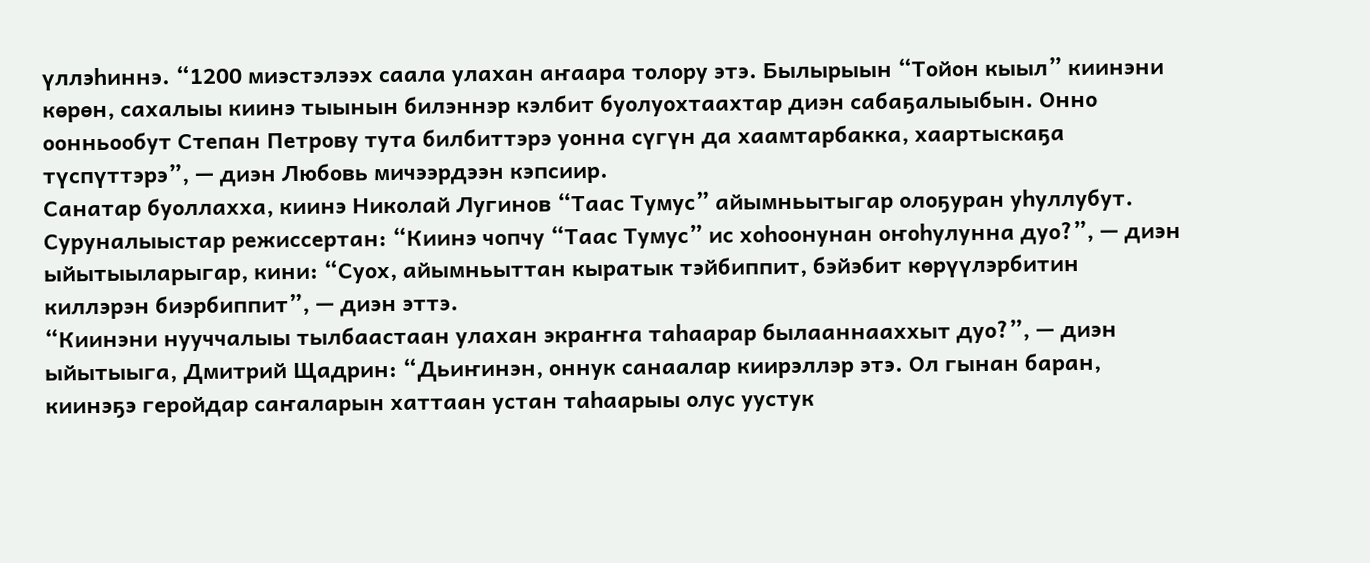үллэһиннэ. “1200 миэстэлээх саала улахан аҥаара толору этэ. Былырыын “Тойон кыыл” киинэни көрөн, сахалыы киинэ тыынын билэннэр кэлбит буолуохтаахтар диэн сабаҕалыыбын. Онно оонньообут Степан Петрову тута билбиттэрэ уонна сүгүн да хаамтарбакка, хаартыскаҕа түспүттэрэ”, — диэн Любовь мичээрдээн кэпсиир.
Санатар буоллахха, киинэ Николай Лугинов “Таас Тумус” айымньытыгар олоҕуран уһуллубут. Суруналыыстар режиссертан: “Киинэ чопчу “Таас Тумус” ис хоһоонунан оҥоһулунна дуо?”, — диэн ыйытыыларыгар, кини: “Суох, айымньыттан кыратык тэйбиппит, бэйэбит көрүүлэрбитин киллэрэн биэрбиппит”, — диэн эттэ.
“Киинэни нууччалыы тылбаастаан улахан экраҥҥа таһаарар былааннааххыт дуо?”, — диэн ыйытыыга, Дмитрий Щадрин: “Дьиҥинэн, оннук санаалар киирэллэр этэ. Ол гынан баран, киинэҕэ геройдар саҥаларын хаттаан устан таһаарыы олус уустук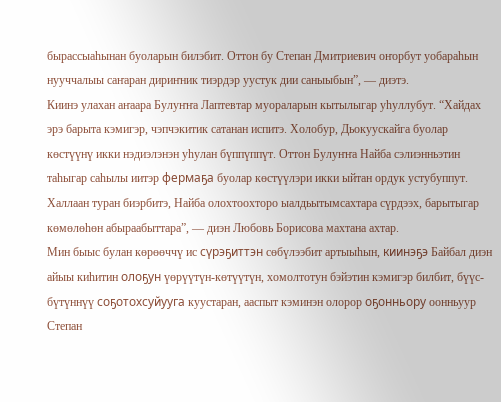бырассыаһынан буоларын билэбит. Оттон бу Степан Дмитриевич оҥорбут уобараһын нууччалыы саҥаран дириҥник тиэрдэр уустук дии саныыбын”, — диэтэ.
Киинэ улахан аҥаара Булуҥҥа Лаптевтар муораларын кытылыгар уһуллубут. “Хайдах эрэ барыта кэмигэр, чэпчэкитик сатанан испитэ. Холобур, Дьокуускайга буолар көстүүнү икки нэдиэлэнэн уһулан бүппүппүт. Оттон Булуҥҥа Найба сэлиэнньэтин таһыгар саһылы иитэр фермаҕа буолар көстүүлэри икки ыйтан ордук устубуппут. Халлаан туран биэрбитэ, Найба олохтоохторо ыалдьытымсахтара сүрдээх, барытыгар көмөлөһөн абыраабыттара”, — диэн Любовь Борисова махтана ахтар.
Мин быыс булан көрөөччү ис сүрэҕиттэн сөбүлээбит артыыһын, киинэҕэ Байбал диэн айыы киһитин олоҕун үөрүүтүн-көтүүтүн, хомолтотун бэйэтин кэмигэр билбит, бүүс-бүтүннүү соҕотохсуйууга куустаран, ааспыт кэминэн олорор оҕонньору оонньуур Степан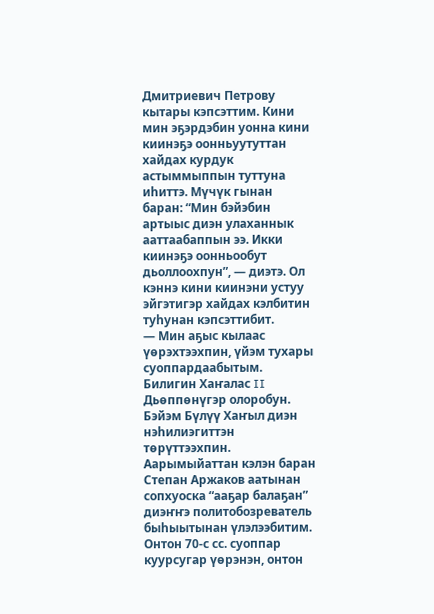Дмитриевич Петрову кытары кэпсэттим. Кини мин эҕэрдэбин уонна кини киинэҕэ оонньуутуттан хайдах курдук астыммыппын туттуна иһиттэ. Мүчүк гынан баран: “Мин бэйэбин артыыс диэн улаханнык ааттаабаппын ээ. Икки киинэҕэ оонньообут дьоллоохпун”, — диэтэ. Ол кэннэ кини киинэни устуу эйгэтигэр хайдах кэлбитин туһунан кэпсэттибит.
— Мин аҕыс кылаас үөрэхтээхпин, үйэм тухары суоппардаабытым. Билигин Хаҥалас II Дьөппөнүгэр олоробун. Бэйэм Бүлүү Хаҥыл диэн нэһилиэгиттэн төрүттээхпин. Аарымыйаттан кэлэн баран Степан Аржаков аатынан сопхуоска “ааҕар балаҕан” диэҥҥэ политобозреватель быһыытынан үлэлээбитим. Онтон 70-с сс. суоппар куурсугар үөрэнэн, онтон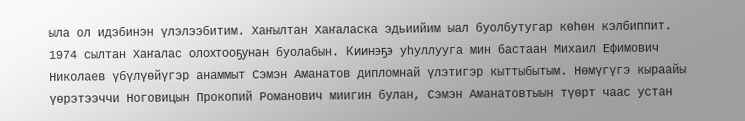ыла ол идэбинэн үлэлээбитим. Хаҥылтан Хаҥаласка эдьиийим ыал буолбутугар көһөн кэлбиппит. 1974 сылтан Хаҥалас олохтооҕунан буолабын. Киинэҕэ уһуллууга мин бастаан Михаил Ефимович Николаев үбүлүөйүгэр анаммыт Сэмэн Аманатов дипломнай үлэтигэр кыттыбытым. Нөмүгүгэ кыраайы үөрэтээччи Ноговицын Прокопий Романович миигин булан, Сэмэн Аманатовтыын түөрт чаас устан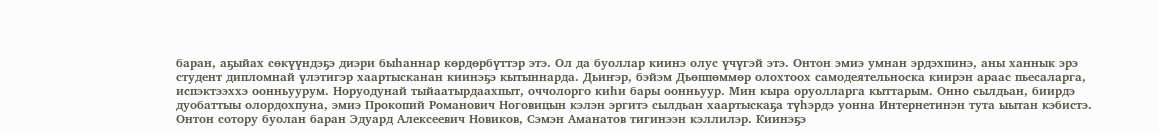баран, аҕыйах сөкүүндэҕэ диэри быһаннар көрдөрбүттэр этэ. Ол да буоллар киинэ олус үчүгэй этэ. Онтон эмиэ умнан эрдэхпинэ, аны ханнык эрэ студент дипломнай үлэтигэр хаартысканан киинэҕэ кытыннарда. Дьиҥэр, бэйэм Дьөппөммөр олохтоох самодеятельноска киирэн араас пьесаларга, испэктээххэ оонньуурум. Норуодунай тыйаатырдаахпыт, оччолорго киһи бары оонньуур. Мин кыра оруолларга кыттарым. Онно сылдьан, биирдэ дуобаттыы олордохпуна, эмиэ Прокопий Романович Ноговицын кэлэн эргитэ сылдьан хаартыскаҕа түһэрдэ уонна Интернетинэн тута ыытан кэбистэ. Онтон сотору буолан баран Эдуард Алексеевич Новиков, Сэмэн Аманатов тигинээн кэллилэр. Киинэҕэ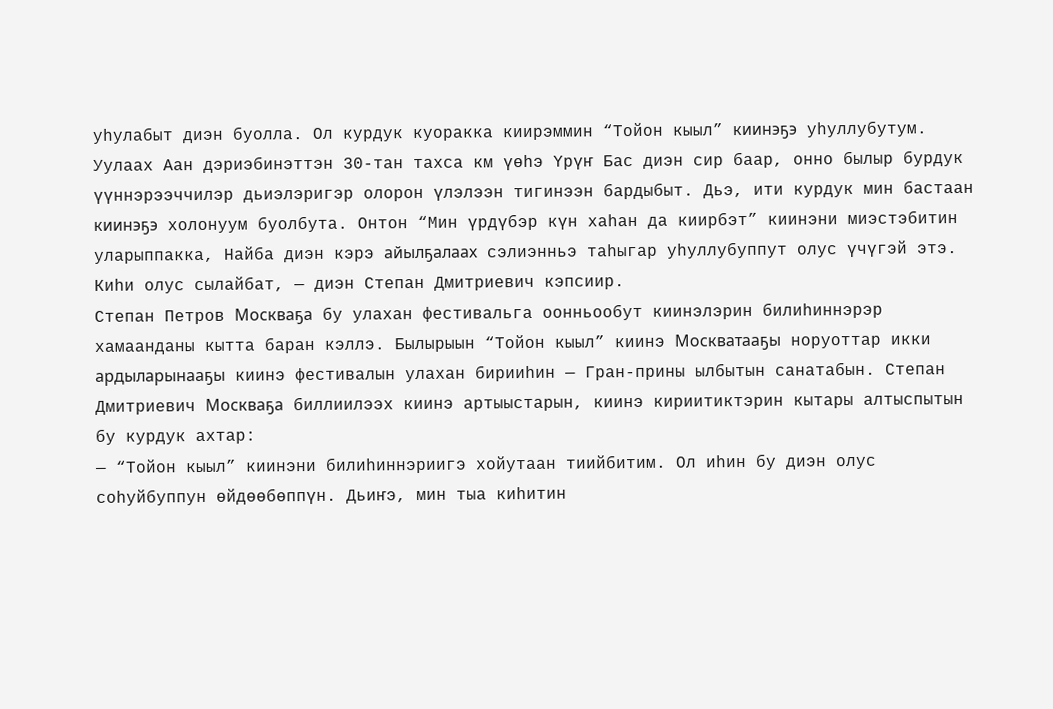уһулабыт диэн буолла. Ол курдук куоракка киирэммин “Тойон кыыл” киинэҕэ уһуллубутум. Уулаах Аан дэриэбинэттэн 30-тан тахса км үөһэ Үрүҥ Бас диэн сир баар, онно былыр бурдук үүннэрээччилэр дьиэлэригэр олорон үлэлээн тигинээн бардыбыт. Дьэ, ити курдук мин бастаан киинэҕэ холонуум буолбута. Онтон “Мин үрдүбэр күн хаһан да киирбэт” киинэни миэстэбитин уларыппакка, Найба диэн кэрэ айылҕалаах сэлиэнньэ таһыгар уһуллубуппут олус үчүгэй этэ. Киһи олус сылайбат, — диэн Степан Дмитриевич кэпсиир.
Степан Петров Москваҕа бу улахан фестивальга оонньообут киинэлэрин билиһиннэрэр хамаанданы кытта баран кэллэ. Былырыын “Тойон кыыл” киинэ Москватааҕы норуоттар икки ардыларынааҕы киинэ фестивалын улахан бирииһин — Гран-прины ылбытын санатабын. Степан Дмитриевич Москваҕа биллиилээх киинэ артыыстарын, киинэ кириитиктэрин кытары алтыспытын бу курдук ахтар:
— “Тойон кыыл” киинэни билиһиннэриигэ хойутаан тиийбитим. Ол иһин бу диэн олус соһуйбуппун өйдөөбөппүн. Дьиҥэ, мин тыа киһитин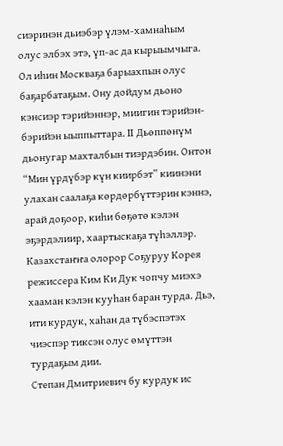сиэринэн дьиэбэр үлэм-хамнаһым олус элбэх этэ, үп-ас да кырыымчыга. Ол иһин Москваҕа барыахпын олус баҕарбатаҕым. Ону дойдум дьоно кэнсиэр тэрийэннэр, миигин тэрийэн-бэрийэн ыыппыттара. II Дьөппөнүм дьонугар махталбын тиэрдэбин. Онтон “Мин үрдүбэр күн киирбэт” киинэни улахан саалаҕа көрдөрбүттэрин кэннэ, арай доҕоор, киһи бөҕөтө кэлэн эҕэрдэлиир, хаартыскаҕа түһэллэр. Казахстаҥҥа олорор Соҕуруу Корея режиссера Ким Ки Дук чопчу миэхэ хааман кэлэн кууһан баран турда. Дьэ, ити курдук, хаһан да түбэспэтэх чиэспэр тиксэн олус өмүттэн турдаҕым дии.
Степан Дмитриевич бу курдук ис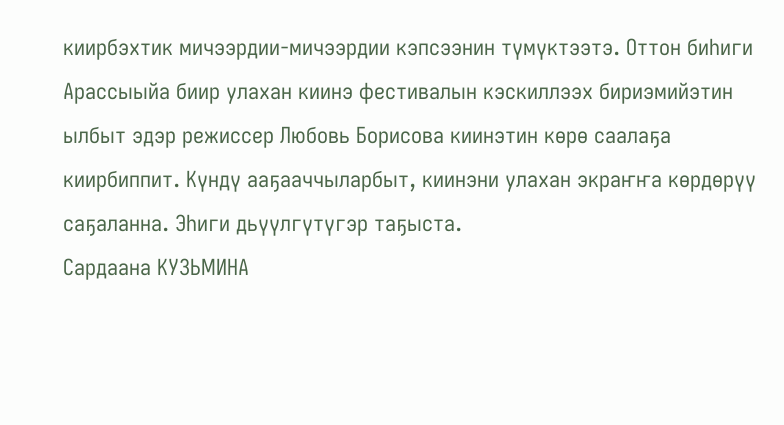киирбэхтик мичээрдии-мичээрдии кэпсээнин түмүктээтэ. Оттон биһиги Арассыыйа биир улахан киинэ фестивалын кэскиллээх бириэмийэтин ылбыт эдэр режиссер Любовь Борисова киинэтин көрө саалаҕа киирбиппит. Күндү ааҕааччыларбыт, киинэни улахан экраҥҥа көрдөрүү саҕаланна. Эһиги дьүүлгүтүгэр таҕыста.
Сардаана КУЗЬМИНА